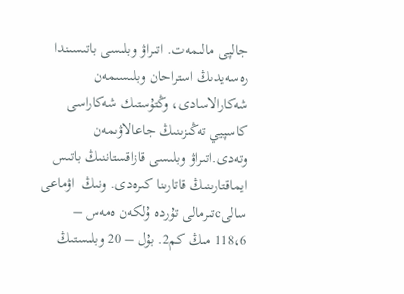جالپى مالىمەت. اتىراۋ وبلىسى باتىسىندا رەسەيدىڭ استراحان وبلىسىمەن شەكارالاسادى، وڭتۇستىك شەكاراسى كاسپيي تەڭىزىنىڭ جاعالاۋىمەن وتەدى.اتىراۋ وبلىسى قازاقستاننىڭ باتىس ايماقتارىنىڭ قاتارىنا كىرەدى. ونىڭ  اۋماعى سالىcتىرمالى تۇردە ۇلكەن ەمەس – 118،6 مىڭ كم2. بۇل – 20 وبلىستىڭ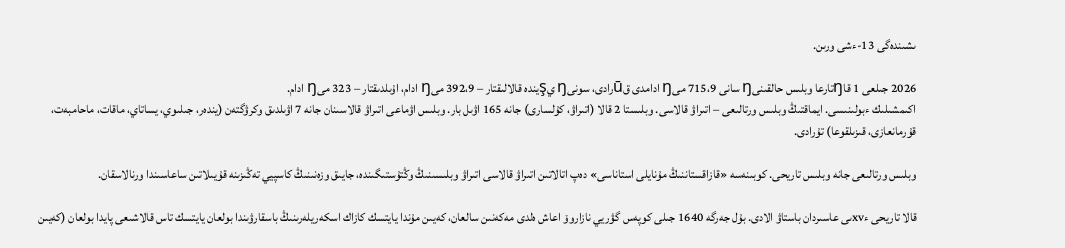ىشىندەگى 13-ءشى ورىن.

2026 جىلعى 1 قاŋتارعا وبلىس حالقىنىŋ سانى 715،9 مىŋ ادامدى قūرادى، سونىŋ يşيندە قالالىقتار – 392،9 مىŋ ادام، اۇىلدىقتار – 323 مىŋ ادام.
اكىمشىلىك ءبولىنىسى. ايماقتىڭ وبلىس ورتالىعى – اتىراۋ قالاسى. وبلىستا 2 قالا (اتىراۋ، كۇلسارى) جانە 165 اۋىل بار. وبلىس اۋماعى اتىراۋ قالاسىنان جانە 7 اۋىلدىق وكرۋگتەن (يندەر، جىلىوي، يساتاي، ماقات، ماحامبەت، قۇرمانعازى، قىزىلقوعا) تۇرادى.

وبلىس ورتالىعى جانە وبلىس تاريحى. كوبىنەسە «قازاقستاننىڭ مۇنايلى استاناسى» دەپ اتالاتىن اتىراۋ قالاسى اتىراۋ وبلىسىنىڭ وڭتۇستىگىندە، جايىق وزەنىنىڭ كاسپيي تەڭىزىنە قۇيىلاتىن ساعاسىندا ورنالاسقان.

قالا تاريحى ءxvىى عاسىردان باستاۋ الادى. بۇل جەرگە 1640 جىلى كوپەس گۋريي نازاروۆ اعاش ەلدى مەكەنىن سالعان، كەيىن مۇندا يايتسك كازاك اسكەريلەرىنىڭ باسقارۋىندا بولعان يايتسك تاس قالاشىعى پايدا بولعان (كەيىن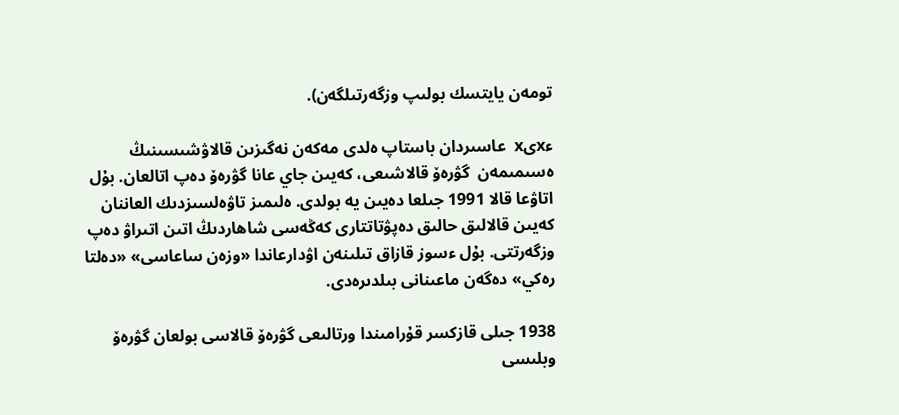تومەن يايتسك بولىپ وزگەرتىلگەن).

ءxىx  عاسىردان باستاپ ەلدى مەكەن نەگىزىن قالاۋشىسىنىڭ ەسىمىمەن  گۋرەۆ قالاشىعى، كەيىن جاي عانا گۋرەۆ دەپ اتالعان. بۇل اتاۋعا قالا 1991 جىلعا دەيىن يە بولدى. ەلىمىز تاۋەلسىزدىك العاننان كەيىن قالالىق حالىق دەپۋتاتتارى كەڭەسى شاھاردىڭ اتىن اتىراۋ دەپ وزگەرتتى. بۇل ءسوز قازاق تىلىنەن اۋدارعاندا «وزەن ساعاسى» «دەلتا رەكي» دەگەن ماعىنانى بىلدىرەدى.

1938 جىلى قازكسر قۇرامىندا ورتالىعى گۋرەۆ قالاسى بولعان گۋرەۆ وبلىسى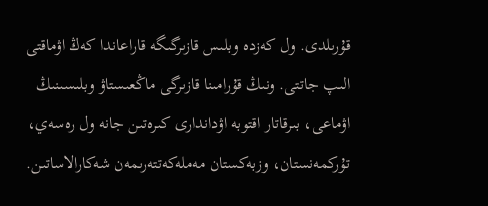قۇرىلدى. ول كەزدە وبلىس قازىرگىگە قاراعاندا كەڭ اۋماقتى الىپ جاتتى. ونىڭ قۇرامىنا قازىرگى ماڭعىستاۋ وبلىسىنىڭ اۋماعى، بىرقاتار اقتوبە اۋداندارى كىرەتىن جانە ول رەسەي، تۇركمەنستان، وزبەكستان مەملەكەتتەرىمەن شەكارالاساتىن.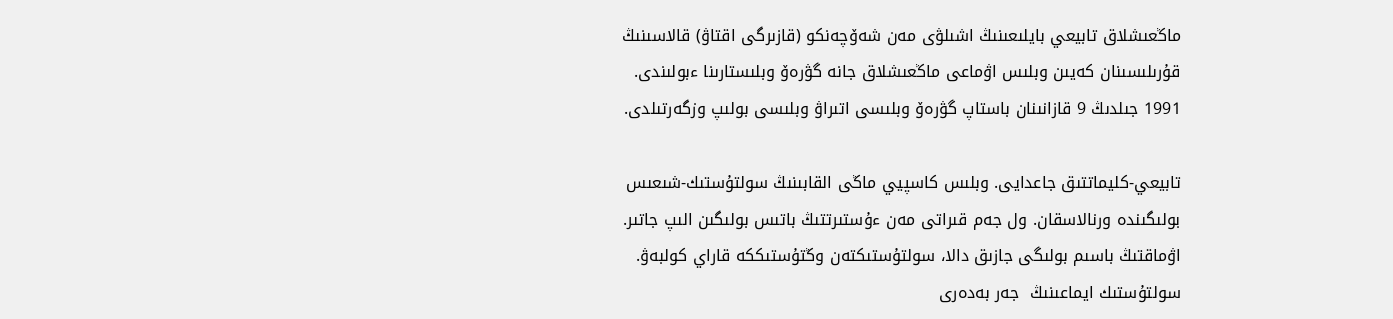ماڭعىشلاق تابيعي بايلىعىنىڭ اشىلۋى مەن شەۆچەنكو (قازىرگى اقتاۋ) قالاسىنىڭ قۇرىلىسىنان كەيىن وبلىس اۋماعى ماڭعىشلاق جانە گۋرەۆ وبلىستارىنا ءبولىندى. 1991 جىلدىڭ 9 قازانىنان باستاپ گۋرەۆ وبلىسى اتىراۋ وبلىسى بولىپ وزگەرتىلدى.

تابيعي-كليماتتىق جاعدايى. وبلىس كاسپيي ماڭى القابىنىڭ سولتۇستىك-شىعىس بولىگىندە ورنالاسقان. ول جەم قىراتى مەن ءۇستىرتتىڭ باتىس بولىگىن الىپ جاتىر. اۋماقتىڭ باسىم بولىگى جازىق دالا، سولتۇستىكتەن وڭتۇستىككە قاراي كولبەۋ. سولتۇستىك ايماعىنىڭ  جەر بەدەرى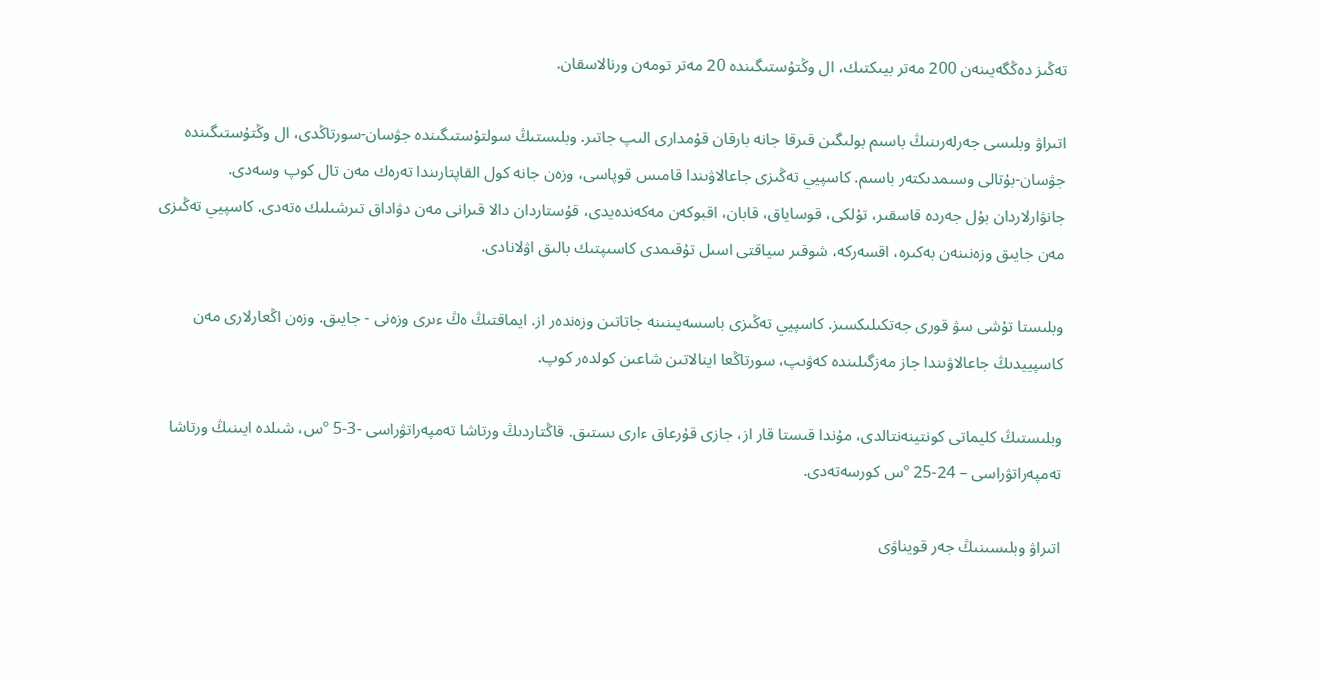تەڭىز دەڭگەيىنەن 200 مەتر بيىكتىك، ال وڭتۇستىگىندە 20 مەتر تومەن ورنالاسقان.

اتىراۋ وبلىسى جەرلەرىنىڭ باسىم بولىگىن قىرقا جانە بارقان قۇمدارى الىپ جاتىر. وبلىستىڭ سولتۇستىگىندە جۋسان-سورتاڭدى، ال وڭتۇستىگىندە جۋسان-بۇتالى وسىمدىكتەر باسىم. كاسپيي تەڭىزى جاعالاۋىندا قامىس قوپاسى، وزەن جانە كول القاپتارىندا تەرەك مەن تال كوپ وسەدى. جانۋارلاردان بۇل جەردە قاسقىر، تۇلكى، قوساياق، قابان، اقبوكەن مەكەندەيدى، قۇستاردان دالا قىرانى مەن دۋاداق تىرشىلىك ەتەدى. كاسپيي تەڭىزى مەن جايىق وزەنىنەن بەكىرە، اقسەركە، شوقىر سياقتى اسىل تۇقىمدى كاسىپتىك بالىق اۋلانادى.

وبلىستا تۇشى سۋ قورى جەتكىلىكسىز. كاسپيي تەڭىزى باسسەيىنىنە جاتاتىن وزەندەر از. ايماقتىڭ ەڭ ءىرى وزەنى - جايىق. وزەن اڭعارلارى مەن كاسپييدىڭ جاعالاۋىندا جاز مەزگىلىندە كەۋىپ، سورتاڭعا اينالاتىن شاعىن كولدەر كوپ.

وبلىستىڭ كليماتى كونتينەنتالدى، مۇندا قىستا قار از، جازى قۇرعاق ءارى ىستىق. قاڭتاردىڭ ورتاشا تەمپەراتۋراسى -3-5 ºس، شىلدە ايىنىڭ ورتاشا تەمپەراتۋراسى – 24-25 ºس كورسەتەدى.

اتىراۋ وبلىسىنىڭ جەر قويناۋى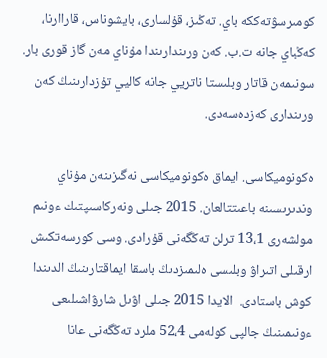كومىرسۋتەككە باي. تەڭىز، قۇلسارى، بايشوناس، قاراارنا، كەڭباي جانە ت.ب. كەن ورىندارىندا مۇناي مەن گاز قورى بار. سونىمەن قاتار وبلىستا ناتريي جانە كاليي تۇزدارىنىڭ كەن ورىندارى كەزدەسەدى.

ەكونوميكاسى. ايماق ەكونوميكاسى نەگىزىنەن مۇناي وندىرىسىنە باعىتتالعان. 2015 جىلى ونەركاسىپتىك ءونىم مولشەرى 13،1 ترلن تەڭگەنى قۇرادى. وسى كورسەتكىش ارقىلى اتىراۋ وبلىسى ەلىمىزدىڭ باسقا ايماقتارىنىڭ الدىندا كوش باستادى.  الايدا 2015 جىلى اۋىل شارۋاشىلىعى ءونىمىنىڭ جالپى كولەمى 52،4 ملرد تەڭگەنى عانا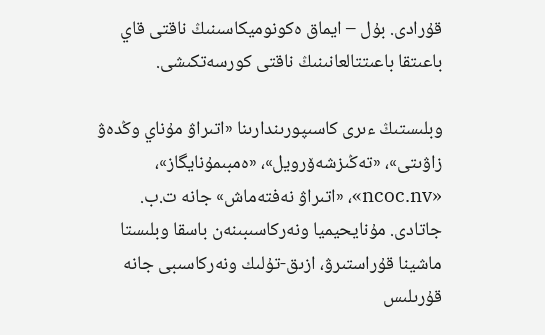قۇرادى. بۇل – ايماق ەكونوميكاسىنىڭ ناقتى قاي باعىتقا باعىتتالعانىنىڭ ناقتى كورسەتكىشى.

وبلىستىڭ ءىرى كاسىپورىندارىنا «اتىراۋ مۇناي وڭدەۋ زاۋىتى»، «تەڭىزشەۆرويل»، «ەمبىمۇنايگاز»، «ncoc.nv»، «اتىراۋ نەفتەماش» جانە ت.ب. جاتادى. مۇنايحيميا ونەركاسىبىنەن باسقا وبلىستا ماشينا قۇراستىرۋ، ازىق-تۇلىك ونەركاسىبى جانە قۇرىلىس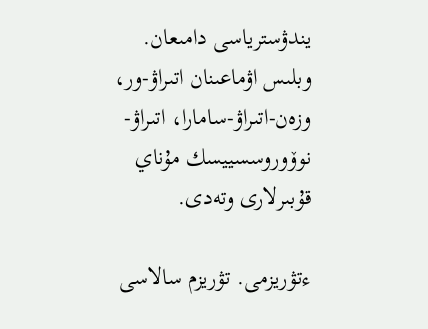يندۋسترياسى دامىعان. وبلىس اۋماعىنان اتىراۋ-ور، وزەن-اتىراۋ-سامارا، اتىراۋ- نوۆوروسسييسك مۇناي قۇبىرلارى وتەدى.

ءتۋريزمى. تۋريزم سالاسى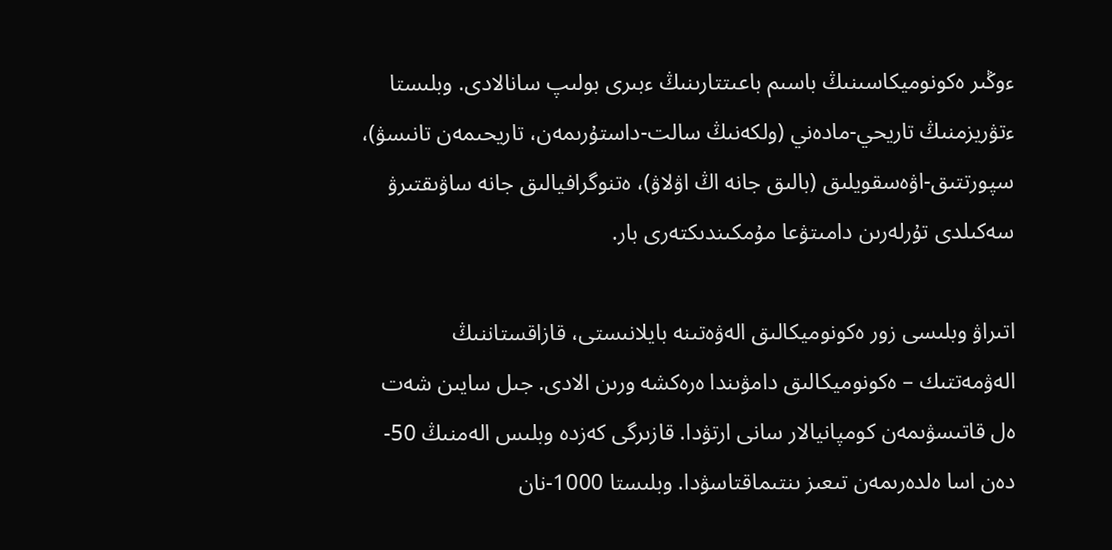ءوڭىر ەكونوميكاسىنىڭ باسىم باعىتتارىنىڭ ءبىرى بولىپ سانالادى. وبلىستا ءتۋريزمنىڭ تاريحي-مادەني (ولكەنىڭ سالت-داستۇرىمەن، تاريحىمەن تانىسۋ)، سپورتتىق-اۋەسقويلىق (بالىق جانە اڭ اۋلاۋ)، ەتنوگرافيالىق جانە ساۋىقتىرۋ سەكىلدى تۇرلەرىن دامىتۋعا مۇمكىندىكتەرى بار.

اتىراۋ وبلىسى زور ەكونوميكالىق الەۋەتىنە بايلانىستى، قازاقستاننىڭ الەۋمەتتىك – ەكونوميكالىق دامۋىندا ەرەكشە ورىن الادى. جىل سايىن شەت ەل قاتىسۋىمەن كومپانيالار سانى ارتۋدا. قازىرگى كەزدە وبلىس الەمنىڭ 50-دەن اسا ەلدەرىمەن تىعىز ىنتىماقتاسۋدا. وبلىستا 1000-نان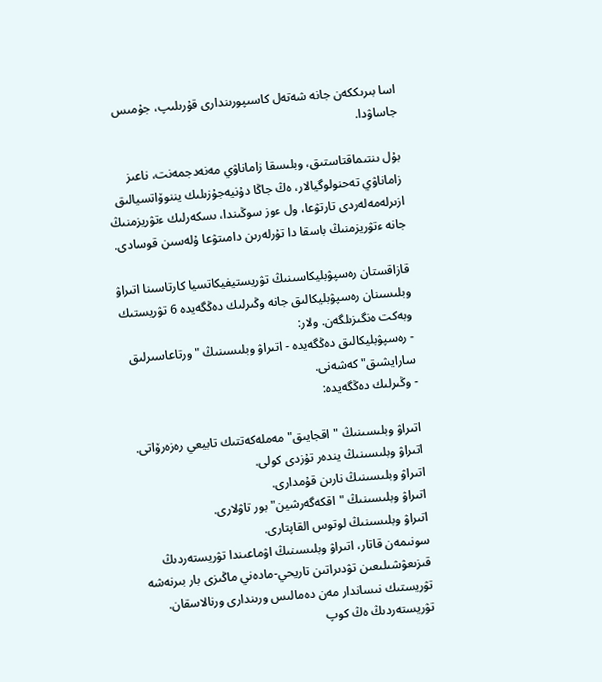اسا بىرىككەن جانە شەتەل كاسىپورىندارى قۇرىلىپ، جۇمىس جاساۋدا.

بۇل ىنتىماقتاستىق، وبلىسقا زاماناۋي مەنەدجمەنت، ناعىز زاماناۋي تەحنولوگيالار، ەڭ جاڭا دۇنيەجۇزىلىك يننوۆاتسيالىق ازىرلەمەلەردى تارتۋعا، ول ءوز سوڭىندا، ىسكەرلىك ءتۋريزمنىڭ  جانە ءتۋريزمنىڭ باسقا دا تۇرلەرىن دامىتۋعا ۇلەسىن قوسادى.

قازاقستان رەسپۋبليكاسىنىڭ تۋريستيفيكاتسيا كارتاسىنا اتىراۋ وبلىسىنان رەسپۋبليكالىق جانە وڭىرلىك دەڭگەيدە 6 تۋريستىك وبەكت ەنگىزىلگەن. ولار:
- رەسپۋبليكالىق دەڭگەيدە - اتىراۋ وبلىسىنىڭ "ورتاعاسىرلىق سارايشىق" كەشەنى.
- وڭىرلىك دەڭگەيدە:

اتىراۋ وبلىسىنىڭ "اقجايىق" مەملەكەتتىك تابيعي رەزەرۆاتى.
اتىراۋ وبلىسىنىڭ يندەر تۇزدى كولى.
اتىراۋ وبلىسىنىڭ نارىن قۇمدارى.
اتىراۋ وبلىسىنىڭ "اقكەگەرشين" بور تاۋلارى.
اتىراۋ وبلىسىنىڭ لوتوس القاپتارى.
سونىمەن قاتار، اتىراۋ وبلىسىنىڭ اۋماعىندا تۋريستەردىڭ قىزىعۋشىلىعىن تۋدىراتىن تاريحي-مادەني ماڭىزى بار بىرنەشە تۋريستىك نىساندار مەن دەمالىس ورىندارى ورنالاسقان. تۋريستەردىڭ ەڭ كوپ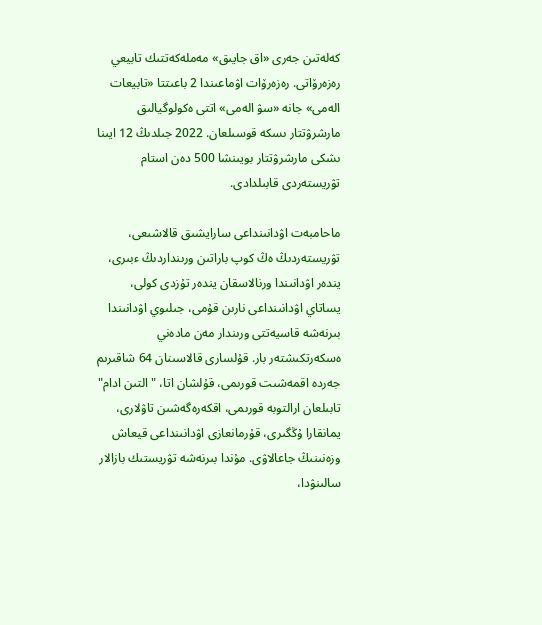كەلەتىن جەرى «اق جايىق» مەملەكەتتىك تابيعي رەزەرۆاتى. رەزەرۆات اۋماعىندا 2 باعىتتا «تابيعات الەمى» جانە «سۋ الەمى» اتتى ەكولوگيالىق مارشرۋتتار ىسكە قوسىلعان. 2022 جىلدىڭ 12 ايىنا ىشكى مارشرۋتتار بويىنشا 500 دەن استام تۋريستەردى قابىلدادى.

ماحامبەت اۋدانىنداعى سارايشىق قالاشىعى، تۋريستەردىڭ ەڭ كوپ باراتىن ورىنداردىڭ ءبىرى، يندەر اۋدانىندا ورنالاسقان يندەر تۇزدى كولى، يساتاي اۋدانىنداعى نارىن قۇمى، جىلىوي اۋدانىندا بىرنەشە قاسيەتتى ورىندار مەن مادەني ەسكەرتكىشتەر بار. قۇلسارى قالاسىنان 64 شاقىرىم جەردە اقمەشىت قورىمى، قۇلشان اتا، "التىن ادام" تابىلعان ارالتوبە قورىمى، اقكەرەگەشىن تاۋلارى، يمانقارا ۇڭگىرى، قۇرمانعازى اۋدانىنداعى قيعاش وزەنىنىڭ جاعالاۋى. مۇندا بىرنەشە تۋريستىك بازالار سالىنۋدا،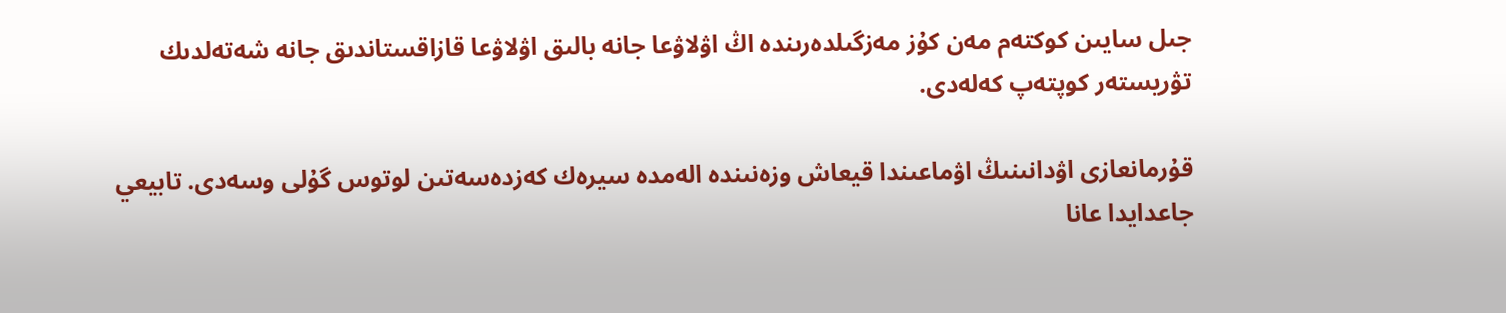جىل سايىن كوكتەم مەن كۇز مەزگىلدەرىندە اڭ اۋلاۋعا جانە بالىق اۋلاۋعا قازاقستاندىق جانە شەتەلدىك تۋريستەر كوپتەپ كەلەدى.

قۇرمانعازى اۋدانىنىڭ اۋماعىندا قيعاش وزەنىندە الەمدە سيرەك كەزدەسەتىن لوتوس گۇلى وسەدى. تابيعي جاعدايدا عانا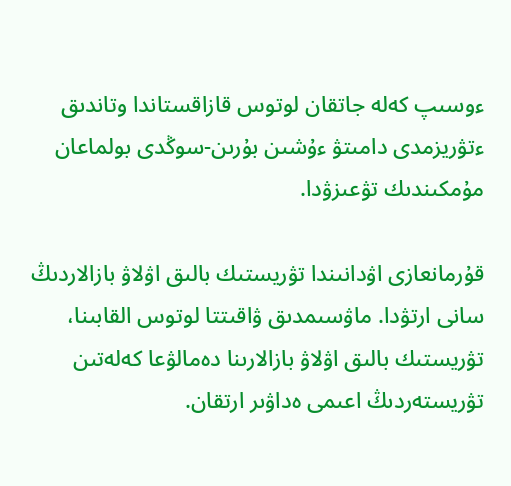ءوسىپ كەلە جاتقان لوتوس قازاقستاندا وتاندىق ءتۋريزمدى دامىتۋ ءۇشىن بۇرىن-سوڭدى بولماعان مۇمكىندىك تۋعىزۋدا.

قۇرمانعازى اۋدانىندا تۋريستىك بالىق اۋلاۋ بازالاردىڭ سانى ارتۋدا. ماۋسىمدىق ۋاقىتتا لوتوس القابىنا، تۋريستىك بالىق اۋلاۋ بازالارىنا دەمالۋعا كەلەتىن تۋريستەردىڭ اعىمى ەداۋىر ارتقان.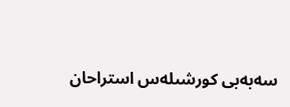سەبەبى كورشىلەس استراحان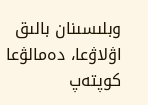وبلىسىنان بالىق اۋلاۋعا، دەمالۋعا كوپتەپ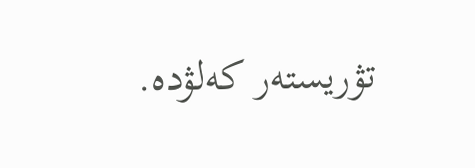تۋريستەر كەلۋدە.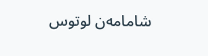شامامەن لوتوس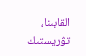القابىنا، تۋريستىك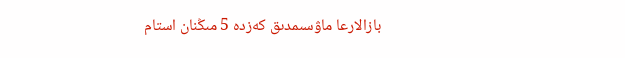بازالارعا ماۋسىمدىق كەزدە 5 مىڭنان استام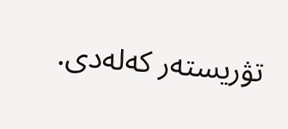تۋريستەر كەلەدى.